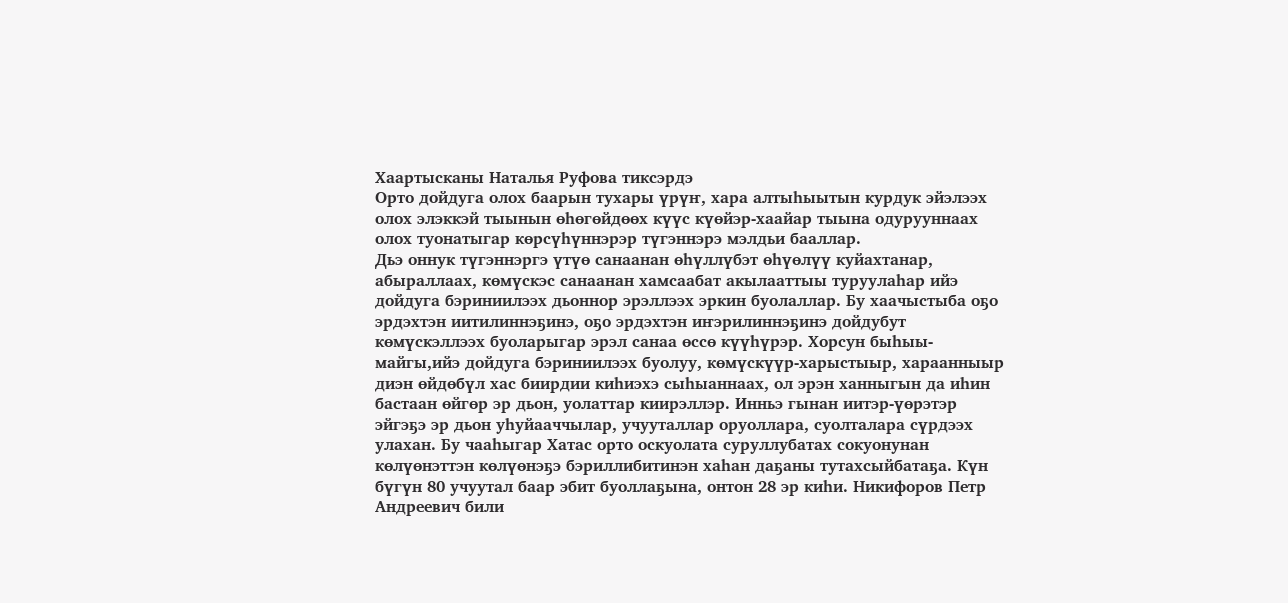Хаартысканы Наталья Руфова тиксэрдэ
Орто дойдуга олох баарын тухары үрүҥ, хара алтыһыытын курдук эйэлээх олох элэккэй тыынын өһөгөйдөөх күүс күөйэр-хаайар тыына одурууннаах олох туонатыгар көрсүһүннэрэр түгэннэрэ мэлдьи бааллар.
Дьэ оннук түгэннэргэ үтүө санаанан өһүллүбэт өһүөлүү куйахтанар, абыраллаах, көмүскэс санаанан хамсаабат акылааттыы туруулаһар ийэ дойдуга бэриниилээх дьоннор эрэллээх эркин буолаллар. Бу хаачыстыба оҕо эрдэхтэн иитилиннэҕинэ, оҕо эрдэхтэн иҥэрилиннэҕинэ дойдубут көмүскэллээх буоларыгар эрэл санаа өссө күүһүрэр. Хорсун быһыы-майгы,ийэ дойдуга бэриниилээх буолуу, көмүскүүр-харыстыыр, хараанныыр диэн өйдөбүл хас биирдии киһиэхэ сыһыаннаах, ол эрэн ханныгын да иһин бастаан өйгөр эр дьон, уолаттар киирэллэр. Инньэ гынан иитэр-үөрэтэр эйгэҕэ эр дьон уһуйааччылар, учууталлар оруоллара, суолталара сүрдээх улахан. Бу чааһыгар Хатас орто оскуолата суруллубатах сокуонунан көлүөнэттэн көлүөнэҕэ бэриллибитинэн хаһан даҕаны тутахсыйбатаҕа. Күн бүгүн 80 учуутал баар эбит буоллаҕына, онтон 28 эр киһи. Никифоров Петр Андреевич били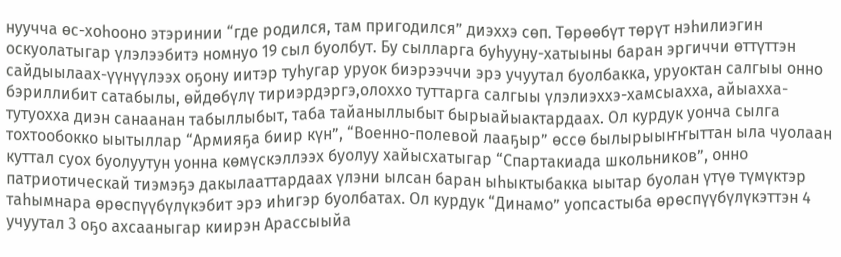нуучча өс-хоһооно этэринии “где родился, там пригодился” диэххэ сөп. Төрөөбүт төрүт нэһилиэгин оскуолатыгар үлэлээбитэ номнуо 19 сыл буолбут. Бу сылларга буһууну-хатыыны баран эргиччи өттүттэн сайдыылаах-үүнүүлээх оҕону иитэр туһугар уруок биэрээччи эрэ учуутал буолбакка, уруоктан салгыы онно бэриллибит сатабылы, өйдөбүлү тириэрдэргэ,олоххо туттарга салгыы үлэлиэххэ-хамсыахха, айыахха-тутуохха диэн санаанан табыллыбыт, таба тайаныллыбыт бырыайыактардаах. Ол курдук уонча сылга тохтообокко ыытыллар “Армияҕа биир күн”, “Военно-полевой лааҕыр” өссө былырыыҥҥыттан ыла чуолаан куттал суох буолуутун уонна көмүскэллээх буолуу хайысхатыгар “Спартакиада школьников”, онно патриотическай тиэмэҕэ дакылааттардаах үлэни ылсан баран ыһыктыбакка ыытар буолан үтүө түмүктэр таһымнара өрөспүүбүлүкэбит эрэ иһигэр буолбатах. Ол курдук “Динамо” уопсастыба өрөспүүбүлүкэттэн 4 учуутал 3 оҕо ахсааныгар киирэн Арассыыйа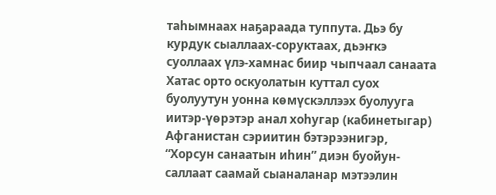таһымнаах наҕараада туппута. Дьэ бу курдук сыаллаах-соруктаах, дьэҥкэ суоллаах үлэ-хамнас биир чыпчаал санаата Хатас орто оскуолатын куттал суох буолуутун уонна көмүскэллээх буолууга иитэр-үөрэтэр анал хоһугар (кабинетыгар) Афганистан сэриитин бэтэрээнигэр, “Хорсун санаатын иһин” диэн буойун-саллаат саамай сыаналанар мэтээлин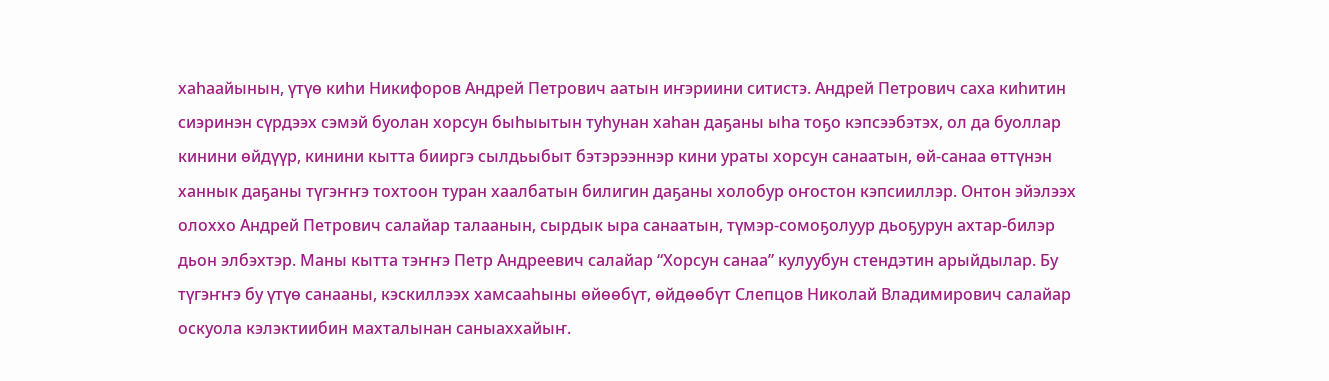хаһаайынын, үтүө киһи Никифоров Андрей Петрович аатын иҥэриини ситистэ. Андрей Петрович саха киһитин сиэринэн сүрдээх сэмэй буолан хорсун быһыытын туһунан хаһан даҕаны ыһа тоҕо кэпсээбэтэх, ол да буоллар кинини өйдүүр, кинини кытта бииргэ сылдьыбыт бэтэрээннэр кини ураты хорсун санаатын, өй-санаа өттүнэн ханнык даҕаны түгэҥҥэ тохтоон туран хаалбатын билигин даҕаны холобур оҥостон кэпсииллэр. Онтон эйэлээх олоххо Андрей Петрович салайар талаанын, сырдык ыра санаатын, түмэр-сомоҕолуур дьоҕурун ахтар-билэр дьон элбэхтэр. Маны кытта тэҥҥэ Петр Андреевич салайар “Хорсун санаа” кулуубун стендэтин арыйдылар. Бу түгэҥҥэ бу үтүө санааны, кэскиллээх хамсааһыны өйөөбүт, өйдөөбүт Слепцов Николай Владимирович салайар оскуола кэлэктиибин махталынан саныаххайыҥ.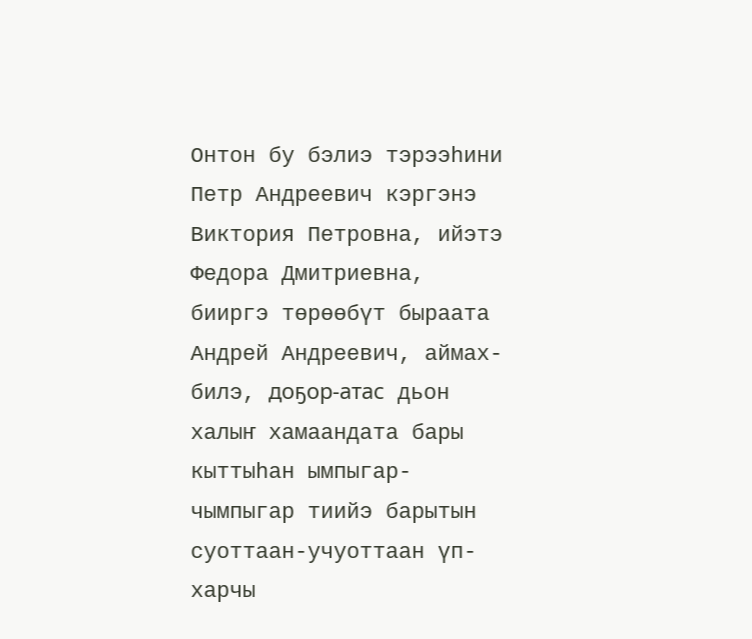Онтон бу бэлиэ тэрээһини Петр Андреевич кэргэнэ Виктория Петровна, ийэтэ Федора Дмитриевна, бииргэ төрөөбүт быраата Андрей Андреевич, аймах-билэ, доҕор-атас дьон халыҥ хамаандата бары кыттыһан ымпыгар-чымпыгар тиийэ барытын суоттаан-учуоттаан үп-харчы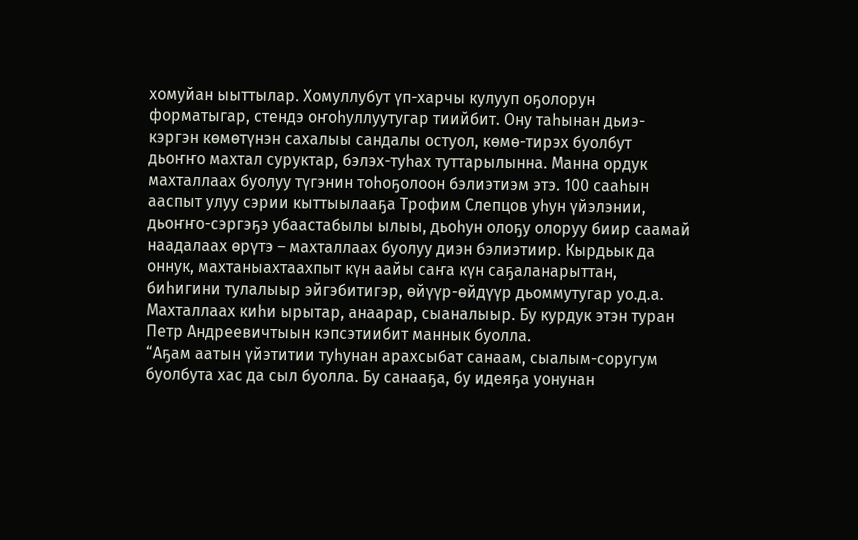хомуйан ыыттылар. Хомуллубут үп-харчы кулууп оҕолорун форматыгар, стендэ оҥоһуллуутугар тиийбит. Ону таһынан дьиэ-кэргэн көмөтүнэн сахалыы сандалы остуол, көмө-тирэх буолбут дьоҥҥо махтал суруктар, бэлэх-туһах туттарылынна. Манна ордук махталлаах буолуу түгэнин тоһоҕолоон бэлиэтиэм этэ. 100 сааһын ааспыт улуу сэрии кыттыылааҕа Трофим Слепцов уһун үйэлэнии, дьоҥҥо-сэргэҕэ убаастабылы ылыы, дьоһун олоҕу олоруу биир саамай наадалаах өрүтэ – махталлаах буолуу диэн бэлиэтиир. Кырдьык да оннук, махтаныахтаахпыт күн аайы саҥа күн саҕаланарыттан, биһигини тулалыыр эйгэбитигэр, өйүүр-өйдүүр дьоммутугар уо.д.а. Махталлаах киһи ырытар, анаарар, сыаналыыр. Бу курдук этэн туран Петр Андреевичтыын кэпсэтиибит маннык буолла.
“Аҕам аатын үйэтитии туһунан арахсыбат санаам, сыалым-соругум буолбута хас да сыл буолла. Бу санааҕа, бу идеяҕа уонунан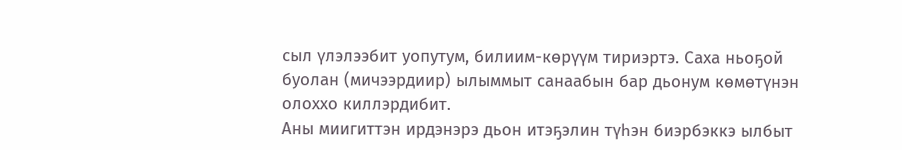сыл үлэлээбит уопутум, билиим-көрүүм тириэртэ. Саха ньоҕой буолан (мичээрдиир) ылыммыт санаабын бар дьонум көмөтүнэн олоххо киллэрдибит.
Аны миигиттэн ирдэнэрэ дьон итэҕэлин түһэн биэрбэккэ ылбыт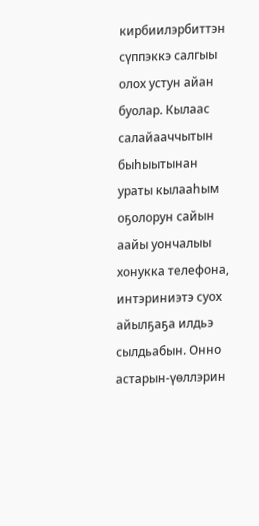кирбиилэрбиттэн сүппэккэ салгыы олох устун айан буолар. Кылаас салайааччытын быһыытынан ураты кылааһым оҕолорун сайын аайы уончалыы хонукка телефона, интэриниэтэ суох айылҕаҕа илдьэ сылдьабын. Онно астарын-үөллэрин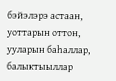бэйэлэрэ астаан, уоттарын оттон, ууларын баһаллар, балыктыыллар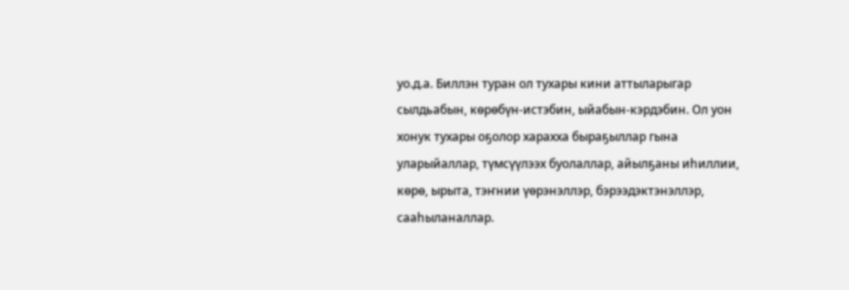уо.д.а. Биллэн туран ол тухары кини аттыларыгар сылдьабын, көрөбүн-истэбин, ыйабын-кэрдэбин. Ол уон хонук тухары оҕолор харахха быраҕыллар гына уларыйаллар, түмсүүлээх буолаллар, айылҕаны иһиллии, көрө, ырыта, тэҥнии үөрэнэллэр, бэрээдэктэнэллэр, сааһыланаллар.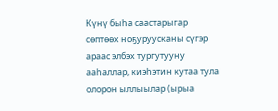Күнү быһа саастарыгар сөптөөх ноҕуруусканы сүгэр араас элбэх тургутууну ааһаллар, киэһэтин кутаа тула олорон ыллыылар (ырыа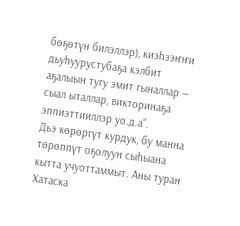бөҕөтүн билэллэр), киэһээҥҥи дьуһуурустубаҕа кэлбит аҕалыын тугу эмит гыналлар — сыал ыталлар, викторинаҕа эппиэттииллэр уо.д.а”.
Дьэ көрөргүт курдук, бу манна төрөппүт оҕолуун сыһыана кытта учуоттаммыт. Аны туран Хатаска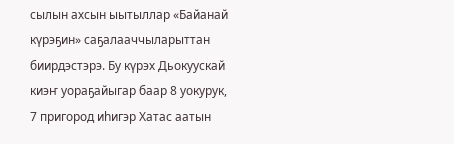сылын ахсын ыытыллар «Байанай күрэҕин» саҕалааччыларыттан биирдэстэрэ. Бу күрэх Дьокуускай киэҥ уораҕайыгар баар 8 уокурук, 7 пригород иһигэр Хатас аатын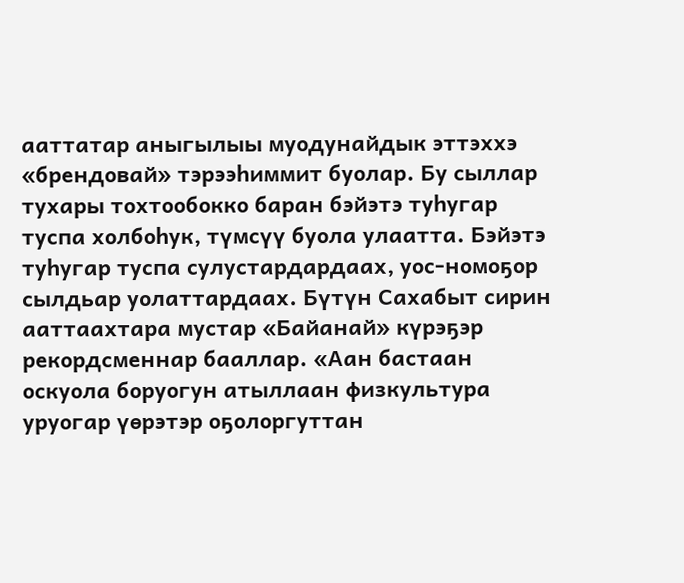ааттатар аныгылыы муодунайдык эттэххэ «брендовай» тэрээһиммит буолар. Бу сыллар тухары тохтообокко баран бэйэтэ туһугар туспа холбоһук, түмсүү буола улаатта. Бэйэтэ туһугар туспа сулустардардаах, уос-номоҕор сылдьар уолаттардаах. Бүтүн Сахабыт сирин ааттаахтара мустар «Байанай» күрэҕэр рекордсменнар бааллар. «Аан бастаан оскуола боруогун атыллаан физкультура уруогар үөрэтэр оҕолоргуттан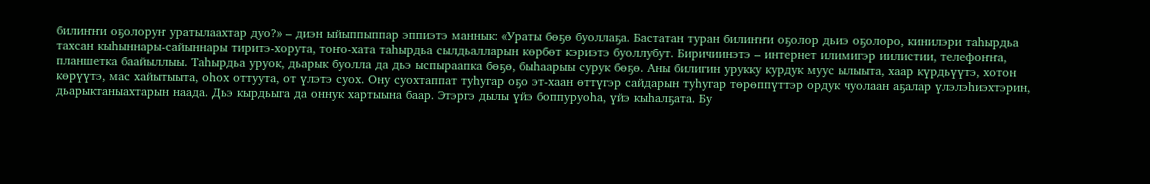билиҥҥи оҕолоруҥ уратылаахтар дуо?» – диэн ыйыппыппар эппиэтэ маннык: «Ураты бөҕө буоллаҕа. Бастатан туран билиҥҥи оҕолор дьиэ оҕолоро, кинилэри таһырдьа тахсан кыһыннары-сайыннары тиритэ-хорута, тоҥо-хата таһырдьа сылдьалларын көрбөт кэриэтэ буоллубут. Биричиинэтэ – интернет илимигэр иилистии, телефоҥҥа, планшетка баайыллыы. Таһырдьа уруок, дьарык буолла да дьэ ыспыраапка бөҕө, быһаарыы сурук бөҕө. Аны билигин урукку курдук муус ылыыта, хаар күрдьүүтэ, хотон көрүүтэ, мас хайытыыта, оһох оттуута, от үлэтэ суох. Ону суохтаппат туһугар оҕо эт-хаан өттүгэр сайдарын туһугар төрөппүттэр ордук чуолаан аҕалар үлэлэһиэхтэрин, дьарыктаныахтарын наада. Дьэ кырдьыга да оннук хартыына баар. Этэргэ дылы үйэ боппуруоһа, үйэ кыһалҕата. Бу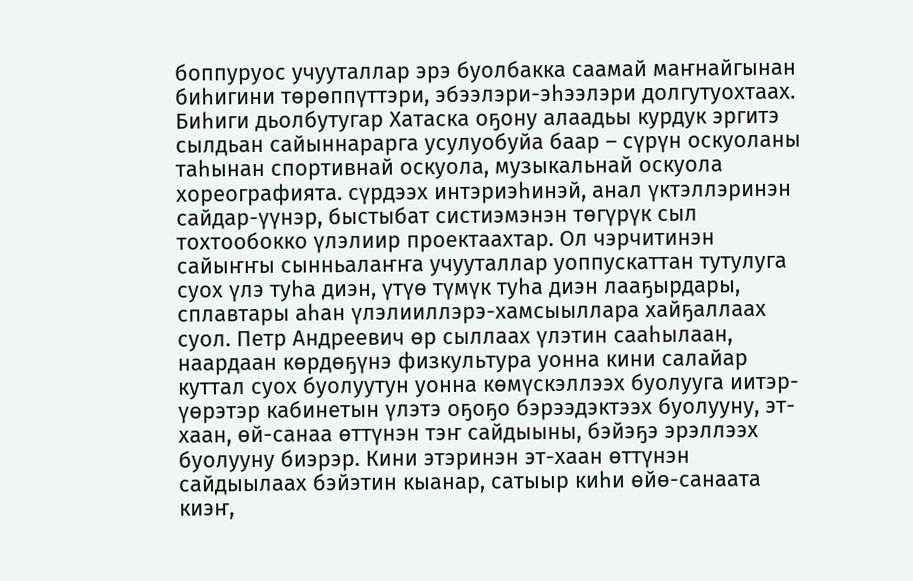боппуруос учууталлар эрэ буолбакка саамай маҥнайгынан биһигини төрөппүттэри, эбээлэри-эһээлэри долгутуохтаах. Биһиги дьолбутугар Хатаска оҕону алаадьы курдук эргитэ сылдьан сайыннарарга усулуобуйа баар – сүрүн оскуоланы таһынан спортивнай оскуола, музыкальнай оскуола хореографията. сүрдээх интэриэһинэй, анал үктэллэринэн сайдар-үүнэр, быстыбат систиэмэнэн төгүрүк сыл тохтообокко үлэлиир проектаахтар. Ол чэрчитинэн сайыҥҥы сынньалаҥҥа учууталлар уоппускаттан тутулуга суох үлэ туһа диэн, үтүө түмүк туһа диэн лааҕырдары, сплавтары аһан үлэлииллэрэ-хамсыыллара хайҕаллаах суол. Петр Андреевич өр сыллаах үлэтин сааһылаан, наардаан көрдөҕүнэ физкультура уонна кини салайар куттал суох буолуутун уонна көмүскэллээх буолууга иитэр-үөрэтэр кабинетын үлэтэ оҕоҕо бэрээдэктээх буолууну, эт-хаан, өй-санаа өттүнэн тэҥ сайдыыны, бэйэҕэ эрэллээх буолууну биэрэр. Кини этэринэн эт-хаан өттүнэн сайдыылаах бэйэтин кыанар, сатыыр киһи өйө-санаата киэҥ,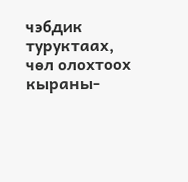чэбдик туруктаах, чөл олохтоох кыраны-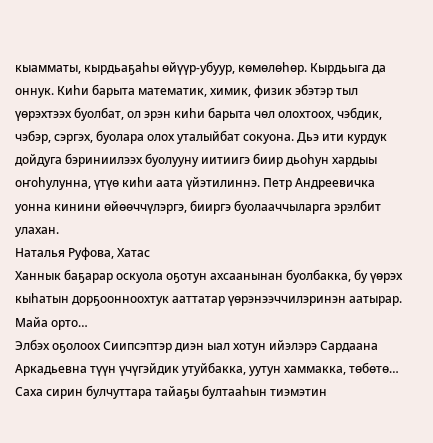кыамматы, кырдьаҕаһы өйүүр-убуур, көмөлөһөр. Кырдьыга да оннук. Киһи барыта математик, химик, физик эбэтэр тыл үөрэхтээх буолбат, ол эрэн киһи барыта чөл олохтоох, чэбдик, чэбэр, сэргэх, буолара олох уталыйбат сокуона. Дьэ ити курдук дойдуга бэриниилээх буолууну иитиигэ биир дьоһун хардыы оҥоһулунна, үтүө киһи аата үйэтилиннэ. Петр Андреевичка уонна кинини өйөөччүлэргэ, бииргэ буолааччыларга эрэлбит улахан.
Наталья Руфова, Хатас
Ханнык баҕарар оскуола оҕотун ахсаанынан буолбакка, бу үөрэх кыһатын дорҕоонноохтук ааттатар үөрэнээччилэринэн аатырар. Майа орто…
Элбэх оҕолоох Сиипсэптэр диэн ыал хотун ийэлэрэ Сардаана Аркадьевна түүн үчүгэйдик утуйбакка, уутун хаммакка, төбөтө…
Саха сирин булчуттара тайаҕы бултааһын тиэмэтин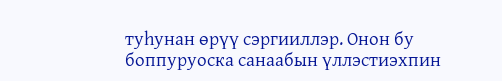туһунан өрүү сэргииллэр. Онон бу боппуруоска санаабын үллэстиэхпин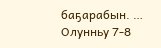баҕарабын. …
Олунньу 7-8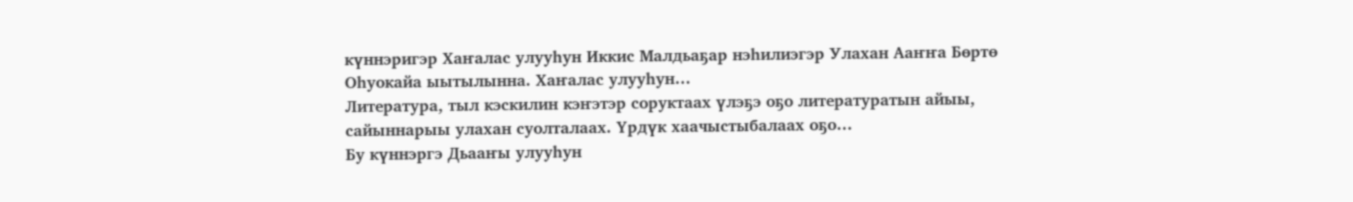күннэригэр Хаҥалас улууһун Иккис Малдьаҕар нэһилиэгэр Улахан Ааҥҥа Бөртө Оһуокайа ыытылынна. Хаҥалас улууһун…
Литература, тыл кэскилин кэҥэтэр соруктаах үлэҕэ оҕо литературатын айыы, сайыннарыы улахан суолталаах. Үрдүк хаачыстыбалаах оҕо…
Бу күннэргэ Дьааҥы улууһун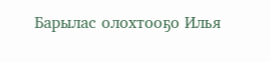Барылас олохтооҕо Илья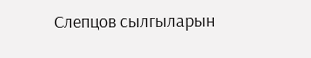Слепцов сылгыларын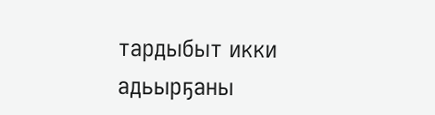тардыбыт икки адьырҕаны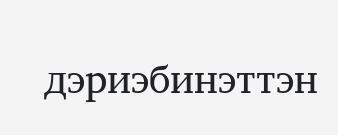дэриэбинэттэн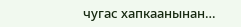чугас хапкаанынан…